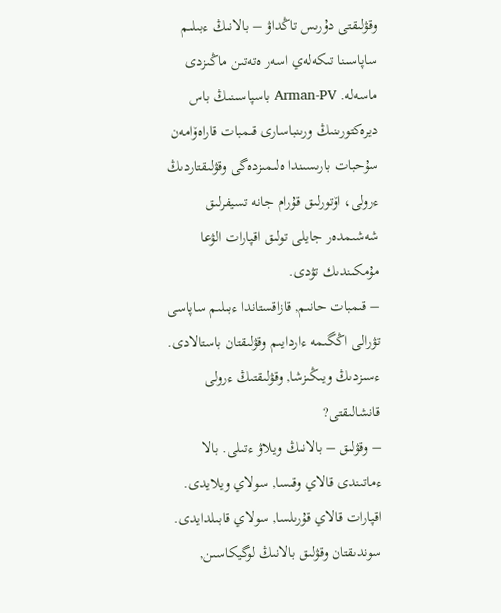وقۋلىقتى دۇرىس تاڭداۋ – بالانىڭ ءبىلىم ساپاسىنا تىكەلەي اسەر ەتەتىن ماڭىزدى ماسەلە. Arman-PV باسپاسىنىڭ باس ديرەكتورىنىڭ ورىنباسارى قىمبات قاراەۆامەن سۇحبات بارىسىندا ەلىمىزدەگى وقۋلىقتاردىڭ ءرولى، اۆتورلىق قۇرام جانە تسيفرلىق شەشىمدەر جايلى تولىق اقپارات الۋعا مۇمكىندىك تۋدى.
– قىمبات حانىم, قازاقستاندا ءبىلىم ساپاسى تۋرالى اڭگىمە ءاردايىم وقۋلىقتان باستالادى. ءسىزدىڭ ويىڭىزشا, وقۋلىقتىڭ ءرولى قانشالىقتى?
– وقۋلىق – بالانىڭ ويلاۋ ءتىلى. بالا ءماتىندى قالاي وقىسا, سولاي ويلايدى. اقپارات قالاي قۇرىلسا, سولاي قابىلدايدى. سوندىقتان وقۋلىق بالانىڭ لوگيكاسىن,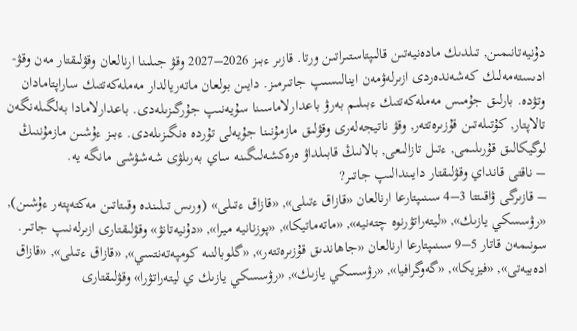دۇنيەتانىمىن, تىلدىك مادەنيەتىن قالىپتاستىراتىن ورتا. قازىر ءبىز 2026–2027 وقۋ جىلىنا ارنالعان وقۋلىقتار مەن وقۋ-ادىستەمەلىك كەشەندەردى ازىرلەۋمەن اينالىسىپ جاتىرمىز. دايىن بولعان ماتەريالدار مەملەكەتتىك ساراپتامادان وتۋدە. بارلىق جۇمىس مەملەكەتتىك ءبىلىم بەرۋ باعدارلاماسىنا سۇيەنىپ جۇرگىزىلەدى. باعدارلامادا بەلگىلەنگەن تالاپتار, كۇتىلەتىن قۇزىرەتتەر, وقۋ ناتيجەلەرى وقۋلىق مازمۇنىنا جۇيەلى تۇردە ەنگىزىلەدى. ءبىز ءۇشىن مازمۇننىڭ لوگيكالىق قۇرىلىمى, ءتىل تازالىعى, بالانىڭ قابىلداۋ ەرەكشەلىگىنە ساي بەرىلۋى شەشۋشى مانگە يە.
– ناقتى قانداي وقۋلىقتار دايىندالىپ جاتىر?
– قازىرگى ۋاقىتتا 3–4 سىنىپتارعا ارنالعان «قازاق ءتىلى», «قازاق ءتىلى» (ورىس تىلىندە وقىتاتىن مەكتەپتەر ءۇشىن), «رۋسسكي يازىك», «ليتەراتۋرنوە چتەنيە», «ماتەماتيكا», «پوزنانيە ميرا», «دۇنيەتانۋ» وقۋلىقتارى ازىرلەنىپ جاتىر. سونىمەن قاتار 5–9 سىنىپتارعا ارنالعان «جاھاندىق قۇزىرەتتەر», «گلوبالنىە كومپەتەنتسي», «قازاق ءتىلى», «قازاق ادەبيەتى», «فيزيكا», «گەوگرافيا», «رۋسسكي يازىك», «رۋسسكي يازىك ي ليتەراتۋرا» وقۋلىقتارى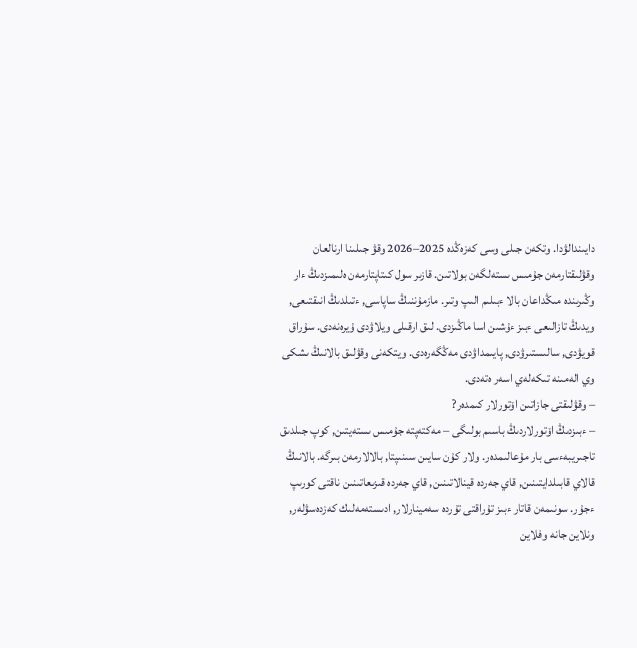دايىندالۋدا. وتكەن جىلى وسى كەزەڭدە 2025–2026 وقۋ جىلىنا ارنالعان وقۋلىقتارمەن جۇمىس ىستەلگەن بولاتىن. قازىر سول كىتاپتارمەن ەلىمىزدىڭ ءار وڭىرىندە مىڭداعان بالا ءبىلىم الىپ وتىر. مازمۇننىڭ ساپاسى, ءتىلدىڭ انىقتىعى, ويدىڭ تازالىعى ءبىز ءۇشىن اسا ماڭىزدى. لىق ارقىلى ويلاۋدى ۇيرەنەدى. سۇراق قويۋدى, سالىستىرۋدى, پايىمداۋدى مەڭگەرەدى. ويتكەنى وقۋلىق بالانىڭ ىشكى وي الەمىنە تىكەلەي اسەر ەتەدى.
– وقۋلىقتى جازاتىن اۆتورلار كىمدەر?
– ءبىزدىڭ اۆتورلاردىڭ باسىم بولىگى – مەكتەپتە جۇمىس ىستەيتىن, كوپ جىلدىق تاجىريبەءسى بار مۇعالىمدەر. ولار كۇن سايىن سىنىپتا, بالالارمەن بىرگە. بالانىڭ قالاي قابىلدايتىنىن, قاي جەردە قينالاتىنىن, قاي جەردە قىزىعاتىنىن ناقتى كورىپ ءجۇر. سونىمەن قاتار ءبىز تۇراقتى تۇردە سەمينارلار, ادىستەمەلىك كەزدەسۋلەر, ونلاين جانە وفلاين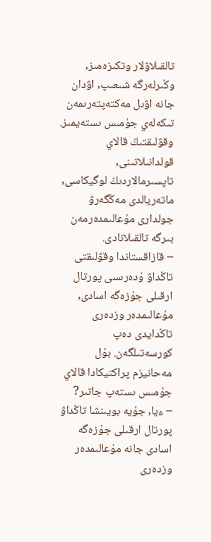تالقىلاۋلار وتكىزەمىز, وڭىرلەرگە شىعىپ, اۋدان جانە اۋىل مەكتەپتەرىمەن تىكەلەي جۇمىس ىستەيمىز. وقۋلىقتىڭ قالاي قولدانىلاتىنى, تاپسىرمالاردىڭ لوگيكاسى, ماتەريالدى مەڭگەرۋ جولدارى مۇعالىمدەرمەن بىرگە تالقىلانادى.
– قازاقستاندا وقۋلىقتى تاڭداۋ ۇدەرىسى پورتال ارقىلى جۇزەگە اسادى, مۇعالىمدەر وزدەرى تاڭدايدى دەپ كورسەتىلگەن. بۇل مەحانيزم پراكتيكادا قالاي جۇمىس ىستەپ جاتىر?
– ءيا, جۇيە بويىنشا تاڭداۋ پورتال ارقىلى جۇزەگە اسادى جانە مۇعالىمدەر وزدەرى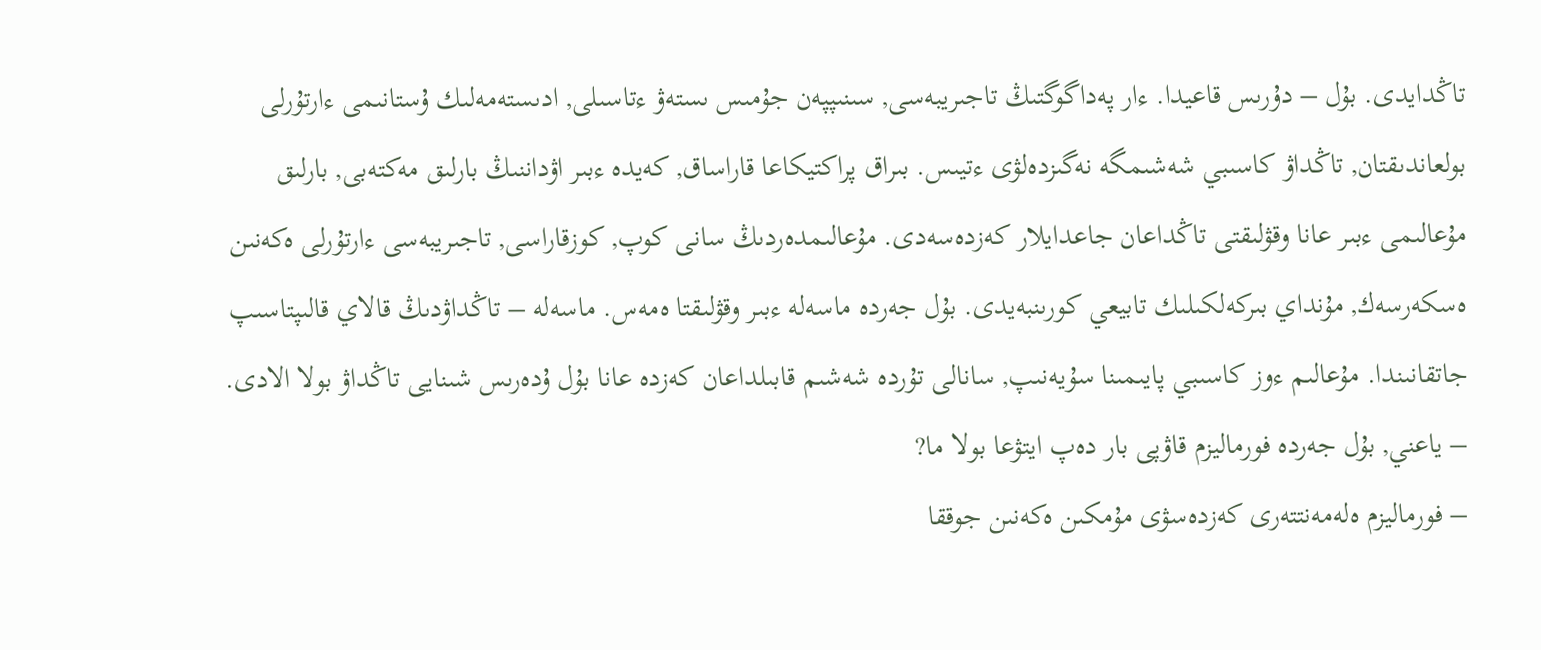تاڭدايدى. بۇل – دۇرىس قاعيدا. ءار پەداگوگتىڭ تاجىريبەسى, سىنىپپەن جۇمىس ىستەۋ ءتاسىلى, ادىستەمەلىك ۇستانىمى ءارتۇرلى بولعاندىقتان, تاڭداۋ كاسىبي شەشىمگە نەگىزدەلۋى ءتيىس. بىراق پراكتيكاعا قاراساق, كەيدە ءبىر اۋداننىڭ بارلىق مەكتەبى, بارلىق مۇعالىمى ءبىر عانا وقۋلىقتى تاڭداعان جاعدايلار كەزدەسەدى. مۇعالىمدەردىڭ سانى كوپ, كوزقاراسى, تاجىريبەسى ءارتۇرلى ەكەنىن ەسكەرسەك, مۇنداي بىركەلكىلىك تابيعي كورىنبەيدى. بۇل جەردە ماسەلە ءبىر وقۋلىقتا ەمەس. ماسەلە – تاڭداۋدىڭ قالاي قالىپتاسىپ جاتقانىندا. مۇعالىم ءوز كاسىبي پايىمىنا سۇيەنىپ, سانالى تۇردە شەشىم قابىلداعان كەزدە عانا بۇل ۇدەرىس شىنايى تاڭداۋ بولا الادى.
– ياعني, بۇل جەردە فورماليزم قاۋپى بار دەپ ايتۋعا بولا ما?
– فورماليزم ەلەمەنتتەرى كەزدەسۋى مۇمكىن ەكەنىن جوققا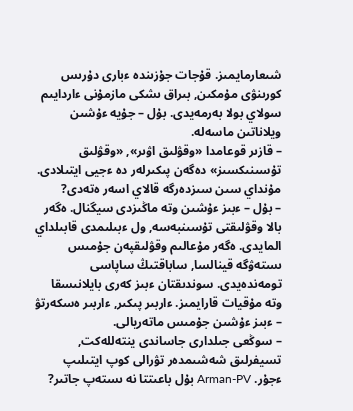شىعارمايمىز. قۇجات جۇزىندە ءبارى دۇرىس كورىنۋى مۇمكىن, بىراق ىشكى مازمۇنى ءاردايىم سولاي بولا بەرمەيدى. بۇل – جۇيە ءۇشىن ويلاناتىن ماسەلە.
– قازىر قوعامدا «وقۋلىق اۋىر», «وقۋلىق تۇسىنىكسىز» دەگەن پىكىرلەر دە ءجيى ايتىلادى. مۇنداي سىن سىزدەرگە قالاي اسەر ەتەدى?
– بۇل – ءبىز ءۇشىن وتە ماڭىزدى سيگنال. ەگەر بالا وقۋلىقتى تۇسىنبەسە, ول ءبىلىمدى قابىلداي المايدى. ەگەر مۇعالىم وقۋلىقپەن جۇمىس ىستەۋگە قينالسا, ساباقتىڭ ساپاسى تومەندەيدى. سوندىقتان ءبىز كەرى بايلانىسقا وتە مۇقيات قارايمىز. ءاربىر پىكىر, ءاربىر ەسكەرتۋ – ءبىز ءۇشىن جۇمىس ماتەريالى.
– سوڭعى جىلدارى جاساندى ينتەللەكت, تسيفرلىق شەشىمدەر تۋرالى كوپ ايتىلىپ ءجۇر. Arman-PV بۇل باعىتتا نە ىستەپ جاتىر?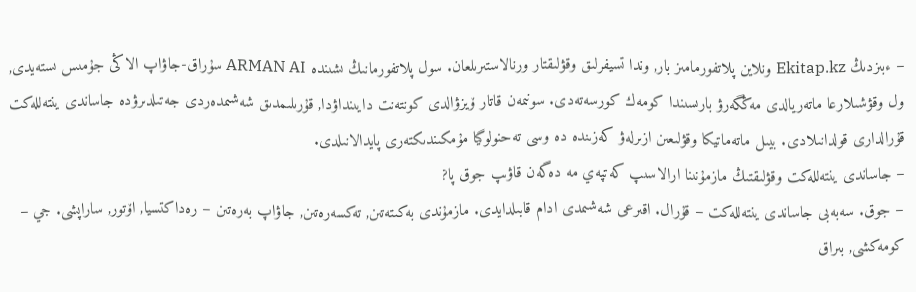– ءبىزدىڭ Ekitap.kz ونلاين پلاتفورمامىز بار, وندا تسيفرلىق وقۋلىقتار ورنالاستىرىلعان. سول پلاتفورمانىڭ ىشىندە ARMAN AI سۇراق-جاۋاپ الاڭى جۇمىس ىستەيدى, ول وقۋشىلارعا ماتەريالدى مەڭگەرۋ بارىسىندا كومەك كورسەتەدى. سونىمەن قاتار ۆيزۋالدى كونتەنت دايىنداۋدا, قۇرىلىمدىق شەشىمدەردى جەتىلدىرۋدە جاساندى ينتەللەكت قۇرالدارى قولدانىلادى. بيىل ماتەماتيكا وقۋلىعىن ازىرلەۋ كەزىندە دە وسى تەحنولوگيا مۇمكىندىكتەرى پايدالانىلدى.
– جاساندى ينتەللەكت وقۋلىقتىڭ مازمۇنىنا ارالاسىپ كەتپەي مە دەگەن قاۋىپ جوق پا?
– جوق. سەبەبى جاساندى ينتەللەكت – قۇرال. اقىرعى شەشىمدى ادام قابىلدايدى. مازمۇندى بەكىتەتىن, تەكسەرەتىن, جاۋاپ بەرەتىن – رەداكتسيا, اۆتور, ساراپشى. جي – كومەكشى, بىراق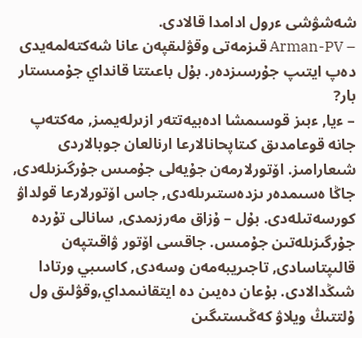شەشۋشى ءرول ادامدا قالادى.
– Arman-PV قىزمەتى وقۋلىقپەن عانا شەكتەلمەيدى دەپ ايتىپ جۇرسىزدەر. بۇل باعىتتا قانداي جۇمىستار بار?
– ءيا, ءبىز قوسىمشا ادەبيەتتەر ازىرلەيمىز, مەكتەپ جانە قوعامدىق كىتاپحانالارعا ارنالعان جوبالاردى شىعارامىز. اۆتورلارمەن جۇيەلى جۇمىس جۇرگىزىلەدى, جاڭا ەسىمدەر ىزدەستىرىلەدى, جاس اۆتورلارعا قولداۋ كورسەتىلەدى. بۇل – ۇزاق مەرزىمدى, سانالى تۇردە جۇرگىزىلەتىن جۇمىس. جاقسى اۆتور ۋاقىتپەن قالىپتاسادى, تاجىريبەمەن وسەدى, كاسىبي ورتادا شىڭدالادى. بۇعان دەيىن دە ايتقانىمداي,وقۋلىق ول ۇلتتىڭ ويلاۋ كەڭىستىگىن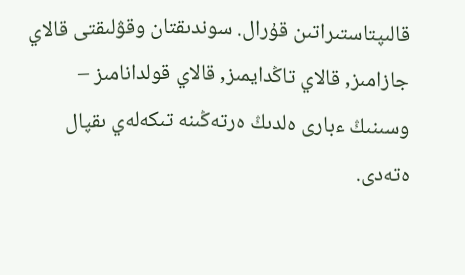قالىپتاستىراتىن قۇرال. سوندىقتان وقۋلىقتى قالاي جازامىز, قالاي تاڭدايمىز, قالاي قولدانامىز – وسىنىڭ ءبارى ەلدىڭ ەرتەڭىنە تىكەلەي ىقپال ەتەدى.